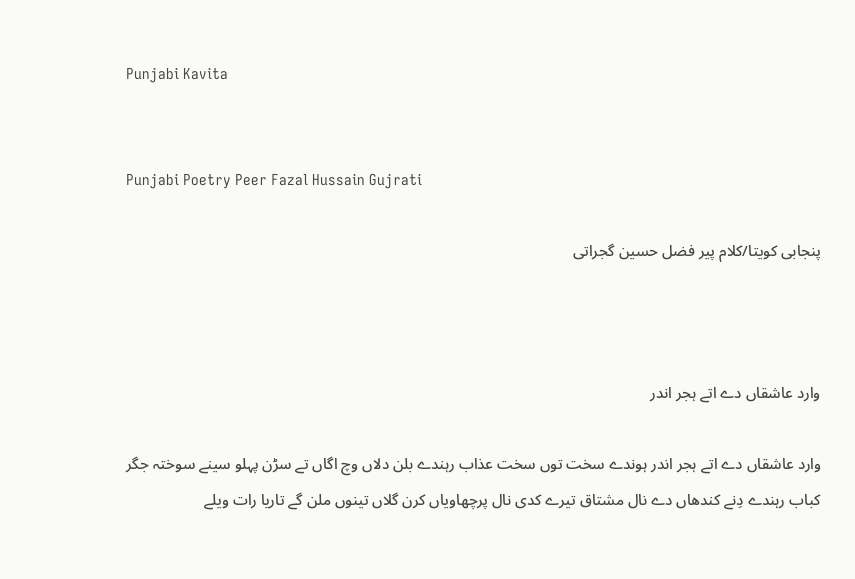Punjabi Kavita


Punjabi Poetry Peer Fazal Hussain Gujrati

پنجابی کویتا/کلام پیر فضل حسین گجراتی



وارد عاشقاں دے اتے ہجر اندر

وارد عاشقاں دے اتے ہجر اندر ہوندے سخت توں سخت عذاب رہندے بلن دلاں وچ اگاں تے سڑن پہلو سینے سوختہ جگر کباب رہندے دِنے کندھاں دے نال مشتاق تیرے کدی نال پرچھاویاں کرن گلاں تینوں ملن گے تاریا رات ویلے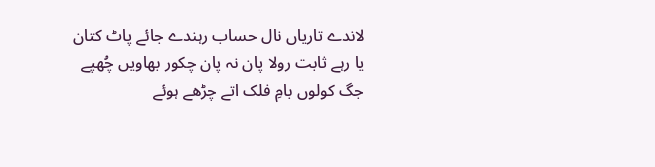لاندے تاریاں نال حساب رہندے جائے پاٹ کتان یا رہے ثابت رولا پان نہ پان چکور بھاویں چُھپے جگ کولوں بامِ فلک اتے چڑھے ہوئے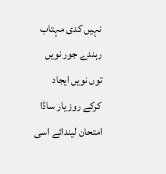نہیں کدی مہتاب رہندے جور نویں توں نویں ایجاد کرکے روز یار ساڈا امتحان لیندائے اسی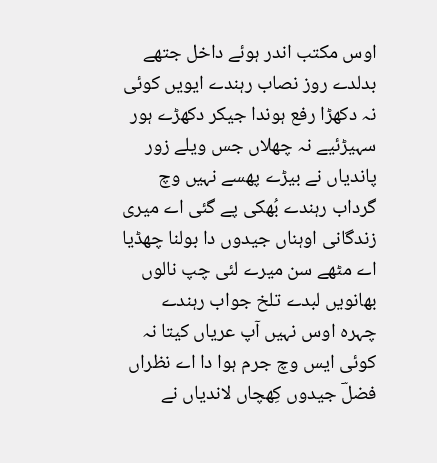اوس مکتب اندر ہوئے داخل جتھے بدلدے روز نصاب رہندے ایویں کوئی نہ دکھڑا رفع ہوندا جیکر دکھڑے ہور سہیڑئیے نہ چھلاں جس ویلے زور پاندیاں نے بیڑے پھسے نہیں وچ گرداب رہندے بُھکی پے گئی اے میری زندگانی اوہناں جیدوں دا بولنا چھڈیا اے مٹھے سن میرے لئی چپ نالوں بھانویں لبدے تلخ جواب رہندے چہرہ اوس نہیں آپ عریاں کیتا نہ کوئی ایس وچ جرم ہوا دا اے نظراں فضلؔ جیدوں کِھچاں لاندیاں نے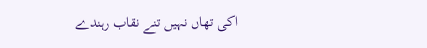اکی تھاں نہیں تنے نقاب رہندے